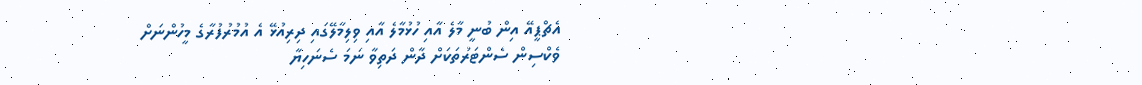އެޗްޕީއޭ އިން ބުނީ މާލެ އާއި ހުޅުމާލެ އާއި ވިލިމާލޭގައި ދިރިއުޅޭ އެ އުމުރުފުރާގެ މީހުންނަށް ވެކްސިން ސެންޓަރުތަކަށް ދާން ދަތިވާ ނަމަ ސެނަހިޔާ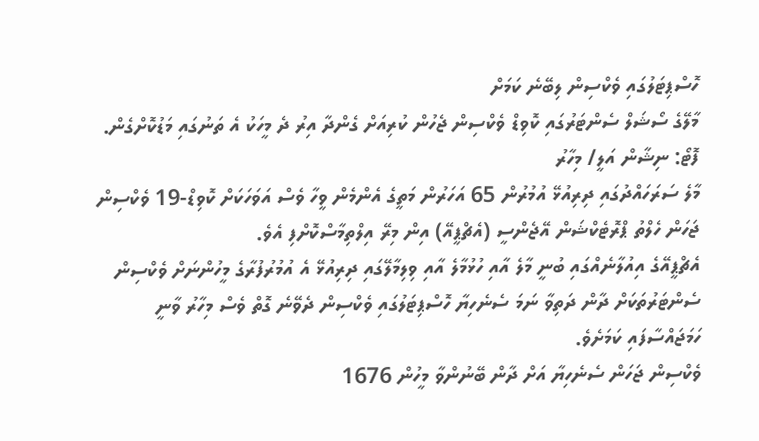ހޮސްޕިޓަލުގައި ވެކްސިން ލިބޭނެ ކަމަށް
މާލޭގެ ސޯޝަލް ސެންޓަރުގައި ކޮވިޑް ވެކްސިން ޖެހުން ކުރިއަށް ގެންދާ އިރު ދެ މީހަކު އެ ތަނުގައި މަޑުކޮށްގެން. ފޮޓޯ: ނިޝާން އަލީ/ މިހާރު
މާލެ ސަރަހައްދުގައި ދިރިއުޅޭ އުމުރުން 65 އަހަރުން މަތީގެ އެންމެން ވީހާ ވެސް އަވަހަކަށް ކޮވިޑް-19 ވެކްސިން ޖަހަން ހެލްތު ޕްރޮޓެކްޝަން އޭޖެންސީ (އެޗްޕީއޭ) އިން މިރޭ އިލްތިމާސްކޮށްފި އެވެ.
އެޗްޕީއޭގެ އިއުލާނެއްގައި ބުނީ މާލެ އާއި ހުޅުމާލެ އާއި ވިލިމާލޭގައި ދިރިއުޅޭ އެ އުމުރުފުރާގެ މީހުންނަށް ވެކްސިން ސެންޓަރުތަކަށް ދާން ދަތިވާ ނަމަ ސެނެހިޔާ ހޮސްޕިޓަލުގައި ވެކްސިން ދެވޭނެ ގޮތް ވެސް މިހާރު ވާނީ ހަމަޖައްސާފައި ކަމަށެވެ.
ވެކްސިން ޖަހަން ސެނެހިޔާ އަށް ދާން ބޭނުންވާ މީހުން 1676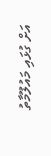އަށް ގުޅައި މައުލޫމާތު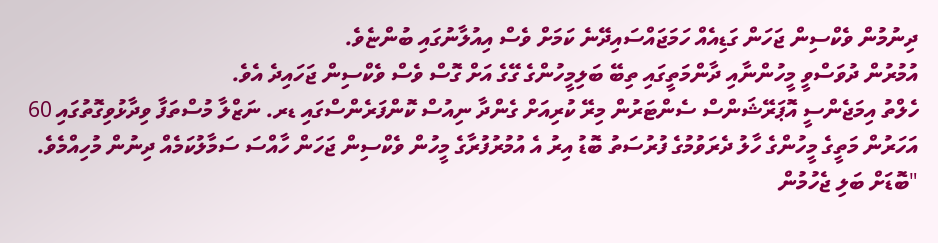ދިނުމުން ވެކްސިން ޖަހަން ގަޑިއެއް ހަމަޖައްސައިދޭނެ ކަމަށް ވެސް އިއުލާނުގައި ބުންޏެވެ.
އުމުރުން ދުވަސްވީ މީހުންނާއި ދާންމަތީގައި ތިބޭ ބަލިމީހުންގެ ގޭގެ އަށް ގޮސް ވެސް ވެކްސިން ޖަހައިދެ އެވެ.
ހެލްތު އިމަޖެންސީ އޮޕަރޭޝަންސް ސެންޓަރުން މިރޭ ކުރިއަށް ގެންދާ ނިއުސް ކޮންފަރެންސްގައި ޑރ. ނަޒްލާ މުސްތަފާ ވިދާޅުވިގޮތުގައި 60 އަހަރުން މަތީގެ މީހުންގެ ހާލު ދެރަވުމުގެ ފުރުސަތު ބޮޑު އިރު އެ އުމުރުފުރާގެ މީހުން ވެކްސިން ޖަހަން ހާއްސަ ސަމާލުކަމެއް ދިނުން މުހިއްމެވެ.
"ބޮޑަށް ބަލި ޖެހުމުން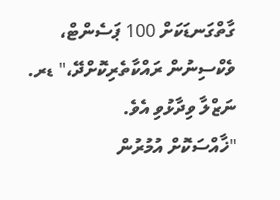ގާތްގަނޑަކަށް 100 ޕަސެންޓް، ވެކްސިނުން ރައްކާތެރިކޮށްދޭ،" ޑރ. ނަޒްލާ ވިދާޅުވި އެވެ.
"ޚާއްސަކޮށް އުމުރުން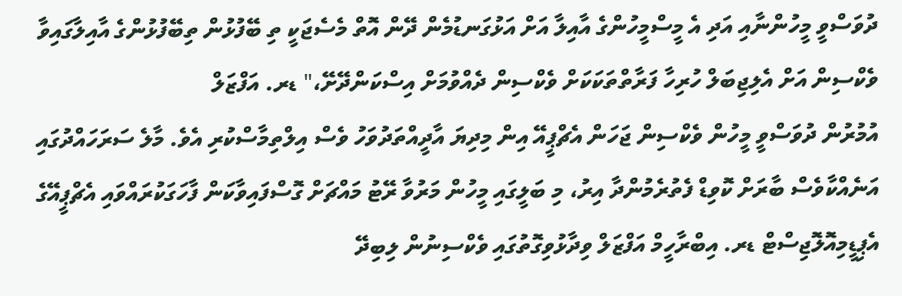ދުވަސްވީ މީހުންނާއި އަދި އެ މީސްމީހުންގެ އާއިލާ އަށް އަޅުގަނޑުމެން ދޭން އޮތް މެސެޖަކީ ތި ބޭފުޅުން ތިބޭފުޅުންގެ އާއިލާގައިވާ ވެކްސިން އަށް އެލިޖިބަލް ހުރިހާ ފަރާތްތަކަކަށް ވެކްސިން ދެއްވުމަށް އިސްކަންދޭށޭ،" ޑރ. އަފްޒަލް
އުމުރުން ދުވަސްވީ މީހުން ވެކްސިން ޖަހަން އެޗްޕީއޭ އިން މިދިޔަ އާދީއްތަދުވަހު ވެސް އިލްތިމާސްކުރި އެވެ. މާލެ ސަރަހައްދުގައި އަނެއްކާވެސް ބާރަށް ކޮވިޑް ފެތުރެމުންދާ އިރު، މި ބަލީގައި މީހުން މަރުވާ ރޭޓު މައްޗަށް ގޮސްފައިވާކަން ފާހަގަކުރައްވައި އެޗްޕީއޭގެ އެޕިޑީމިއޮލޮޖިސްޓް ޑރ. އިބްރާހީމް އަފްޒަލް ވިދާޅުވިގޮތުގައި ވެކްސިނުން ލިބިދޭ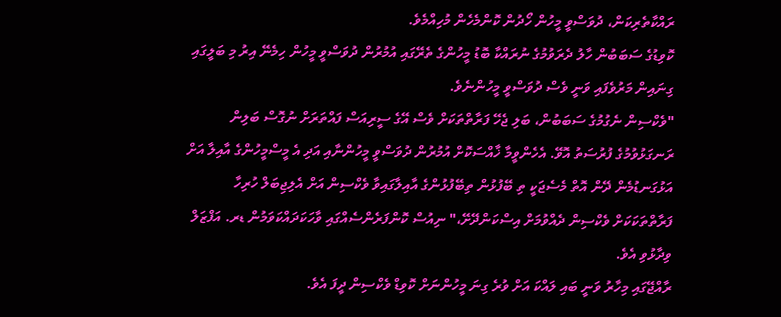ރައްކާތެރިކަން، ދުވަސްވީ މީހުން ހޯދުން ކޮންމެހެން މުހިއްމެވެ.
ކޮވިޑުގެ ސަބަބުން ހާލު ދެރަވުމުގެ ނުރައްކާ ބޮޑު މީހުންގެ ތެރޭގައި އުމުރުން ދުވަސްވީ މީހުން ހިމެނޭ އިރު މި ބަލީގައި ގިނައިން މަރުވެފައި ވަނީ ވެސް ދުވަސްވީ މީހުންނެވެ.
"ވެކްސިން ނެގުމުގެ ސަބަބުން، ބަލި ޖެހޭ ފަރާތްތަކަށް ވެސް އޭގެ ސީރިއަސް ފައްތަރަށް ނުގޮސް ބަލިން ރަނގަޅުވުމުގެ ފުރުސަތު އޮވޭ. އެހެންވީމާ ޚާއްސަކޮށް އުމުރުން ދުވަސްވީ މީހުންނާއި އަދި އެ މީސްމީހުންގެ އާއިލާ އަށް އަޅުގަނޑުމެން ދޭން އޮތް މެސެޖަކީ ތި ބޭފުޅުން ތިބޭފުޅުންގެ އާއިލާގައިވާ ވެކްސިން އަށް އެލިޖިބަލް ހުރިހާ ފަރާތްތަކަކަށް ވެކްސިން ދެއްވުމަށް އިސްކަންދޭށޭ،" ނިއުސް ކޮންފަރެންސެއްގައި ވާހަކަދައްކަވަމުން ޑރ. އަފްޒަލް ވިދާޅުވި އެވެ.
ރާއްޖޭގައި މިހާރު ވަނީ ބައި ލައްކަ އަށް ވުރެ ގިނަ މީހުންނަށް ކޮވިޑް ވެކްސިން ދީފަ އެވެ.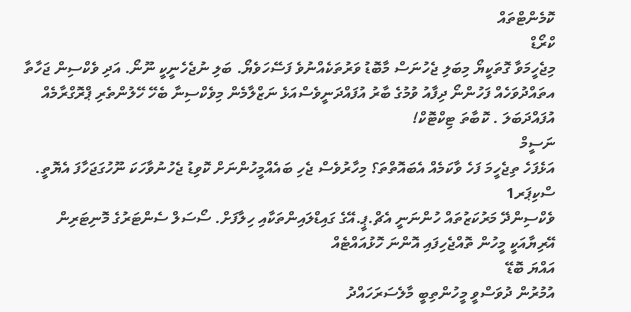ކޮމެންޓްތައް
ކްރޯޑް
މިޖެހީމަވާ ގޮތަކީޔޯ މިބަލި ޖެހުނަސް މާބޮޑު ވަރުތަކެއްނުވެ ފަސޭހަވެޔޯ. ބަލި ނުޖެހެނީކީ ނޫނޯ. އަދި ވެކްސިން ޖަހާތާ އތައްދުވަހެއް ފަހުންނޯ ދިފާއު ވުމުގެ ބާރު އުފައްދަނީވެސްއަޅެ ނަޒްލާމެން މިވެކްސިނާ ބެހޭ ހޭލުންތެރި ޕްރޮގްރާމެއް އުފައްދަބަލަ . ކޮބާތަ ޓިކްޓޮކް!
ނަސީމް
އަޅެފަހެ ތިޖެހީމަ ފަހެ ވާކަމެއް އެބައޮތްތަ؟ މިހާރުވެސް ޖެހި ބައެއްމީހުންނަށް ކޮވިޑު ޖެހުނުވާހަކަ ނޫހުގަޖަހާފަ އެޔޮތީ.
ސްކިޕަރ1
ވެކްސިންދޭ މަރުކަޒުތައް ހުންނަނީ އެޗް.ޕީ.އޭގެ ގައިޑްލައިންތަކާއި ހިލާފަށް. ސޯސަލް ސެންޓަރުގެ މޮނިޓަރިން އޭރިޔާއަކީ މީހުން ތޮއްޖެހިފައި އޮންނަ ހޮޅުއައްޓެއް
އައްޔަ ބޮޑޭ
އުމުރުން ދުވަސްވީ މީހުންތިބީ މާލެސަރަހައްދު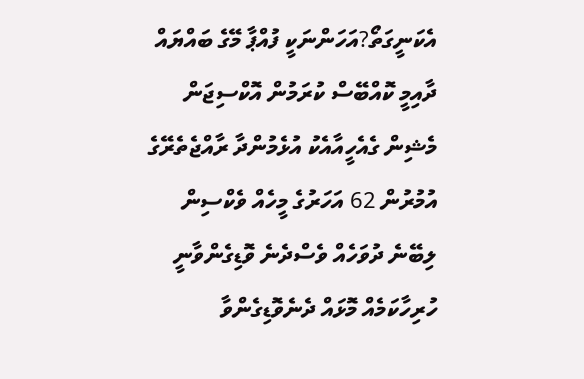އެކަނީގަތޯ?އަހަންނަކީ ފުއްޕާ މޭގެ ބައްޔައް ދާއިމީ ކޮއްބޭސް ކުރަމުން އޮކްސިޖަން މެޝިން ގެއެހީއާއެކު އުޅެމުންދާ ރާއްޖެތެރޭގެ އުމުރުން 62 އަހަރުގެ މީހެއް ވެކްސިން ލިބޭނެ ދުވަހެއް ވެސްދެނެ ވޮޑިގެންވާނީ ހުރިހާކަމެއް މޮޅައް ދެނެވޮޑިގެންވާ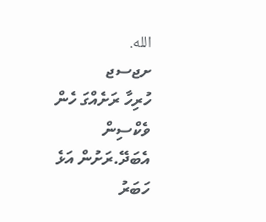الله.
ށޖސޖ
ހުރިހާ ރަށެއްގަ ހެން ވެކްސިން އެބަދޭ.ރަށުން އަޅެ ހަބަރު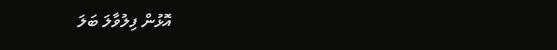އޮޅުން ފިލުވާލަ ބަލަ